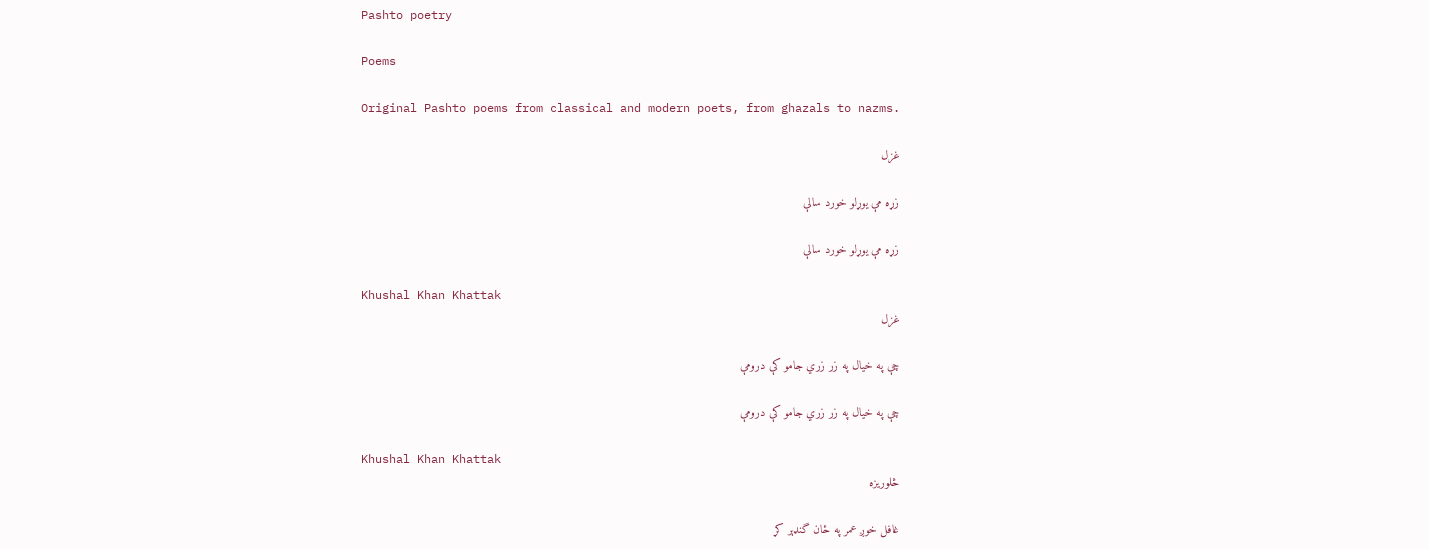Pashto poetry

Poems

Original Pashto poems from classical and modern poets, from ghazals to nazms.

غزل

زړه مې يوړلو خورد سالې

زړه مې يوړلو خورد سالې

Khushal Khan Khattak
غزل

چې په خيال په زر زري جامو کې درومې

چې په خيال په زر زري جامو کې درومې

Khushal Khan Khattak
څلوريزه

غافل خوږ عمر په ځان گنډېر کړ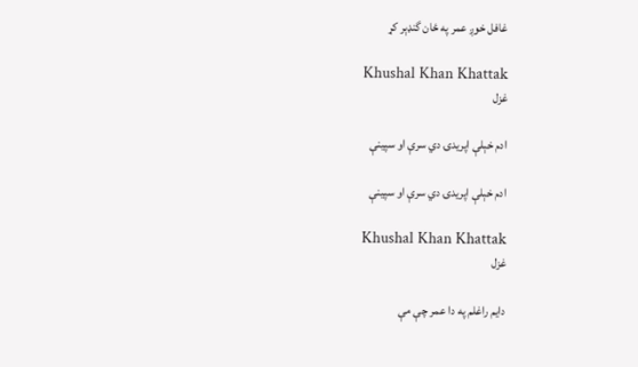غافل خوږ عمر په ځان گنډېر کړ

Khushal Khan Khattak
غزل

ادم خېلې اپريدۍ دي سرې او سپينې

ادم خېلې اپريدۍ دي سرې او سپينې

Khushal Khan Khattak
غزل

دايم راغلم په دا عمر چې مې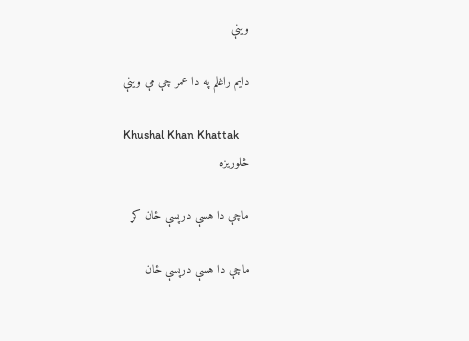وينې

دايم راغلم په دا عمر چې مې وينې

Khushal Khan Khattak
څلوريزه

ماچې دا هسې درپسې ځان کړ

ماچې دا هسې درپسې ځان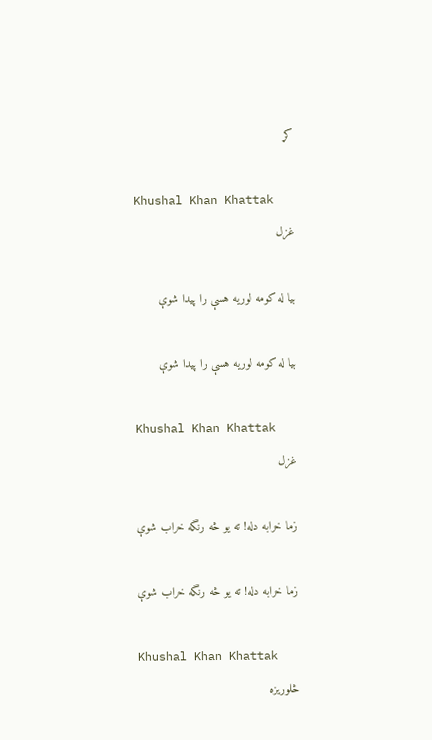کړ

Khushal Khan Khattak
غزل

بيا له کومه لوريه هسې را پيدا شوې

بيا له کومه لوريه هسې را پيدا شوې

Khushal Khan Khattak
غزل

زما خرابه دله! ته يو څه رنگه خراب شوې

زما خرابه دله! ته يو څه رنگه خراب شوې

Khushal Khan Khattak
څلوريزه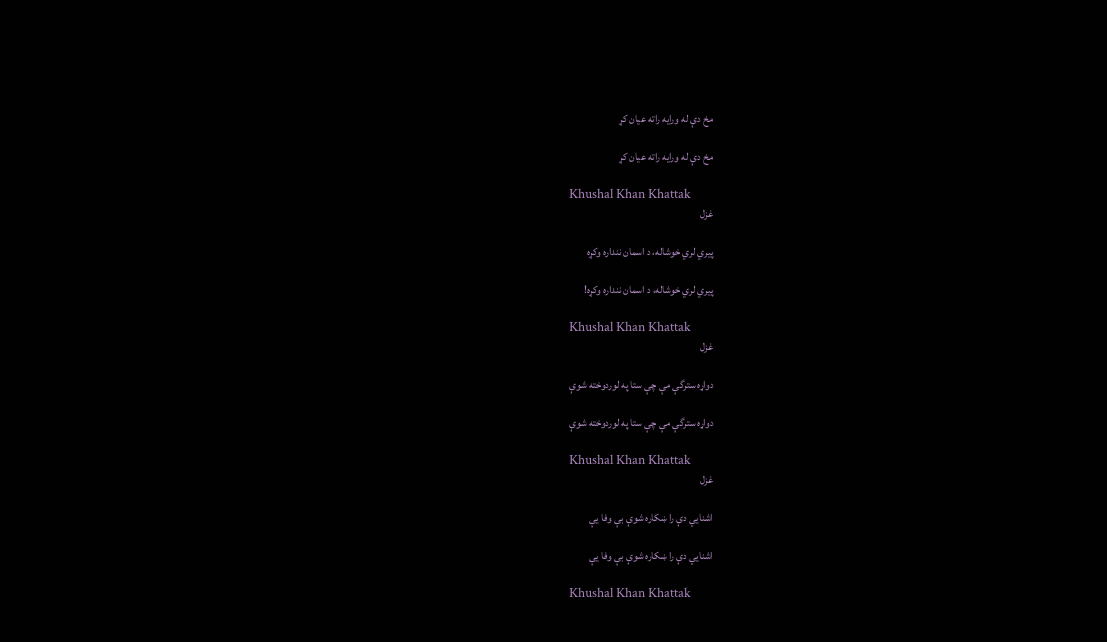مخ دې له ورايه راته عيان کړ

مخ دې له ورايه راته عيان کړ

Khushal Khan Khattak
غزل

پيري لري خوشاله، د اسمان ننداره وکړه

پيري لري خوشاله، د اسمان ننداره وکړه!

Khushal Khan Khattak
غزل

دواړه سترگې مې چې ستا په لوردوخته شوې

دواړه سترگې مې چې ستا په لوردوخته شوې

Khushal Khan Khattak
غزل

اشنايي دې را ښکاره شوې بې وفا يې

اشنايي دې را ښکاره شوې بې وفا يې

Khushal Khan Khattak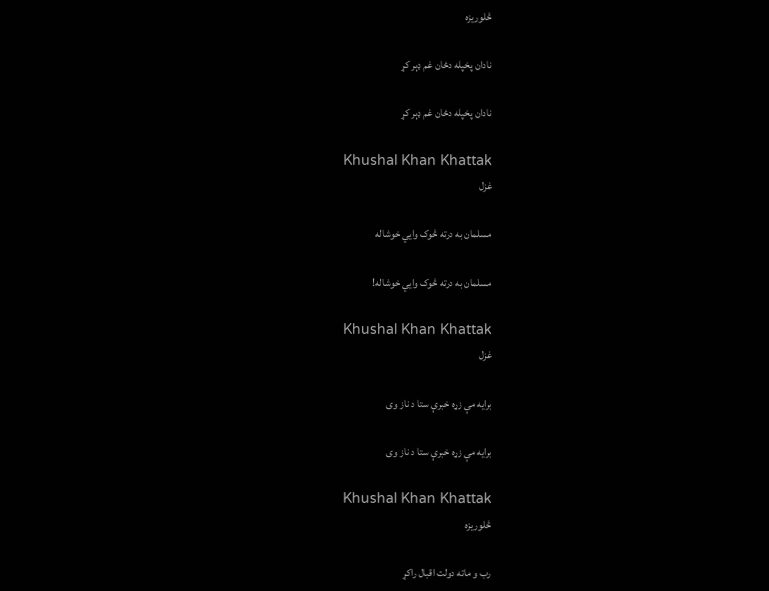څلوريزه

نادان پخپله دځان غم ډېر کړ

نادان پخپله دځان غم ډېر کړ

Khushal Khan Khattak
غزل

مسلمان به درته څوک وايي خوشاله

مسلمان به درته څوک وايي خوشاله!

Khushal Khan Khattak
غزل

برايه مې زړه خبرې ستا د ناز وی

برايه مې زړه خبرې ستا د ناز وی

Khushal Khan Khattak
څلوريزه

رب و ماته دولت اقبال راکړ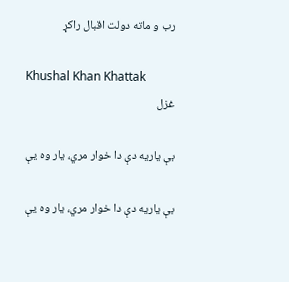رب و ماته دولت اقبال راکړ

Khushal Khan Khattak
غزل

بې ياريه دې دا خوار مري، يار وه يې

بې ياريه دې دا خوار مري، يار وه يې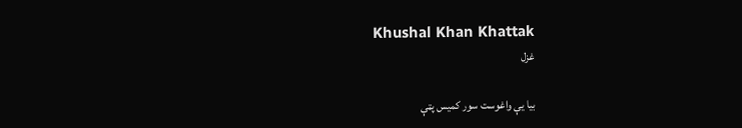Khushal Khan Khattak
غزل

بيا يې واغوست سور کميس پټې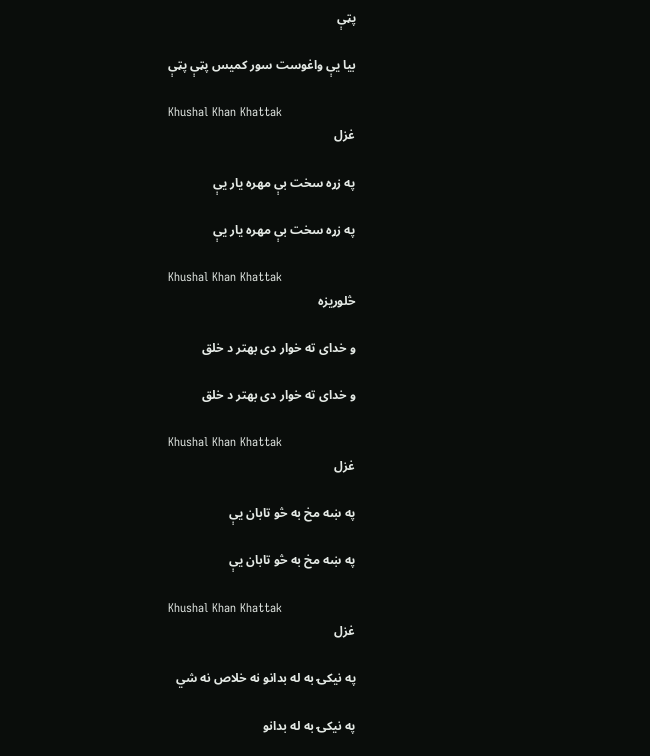پټې

بيا يې واغوست سور کميس پټې پټې

Khushal Khan Khattak
غزل

په زړه سخت بې مهره يار يې

په زړه سخت بې مهره يار يې

Khushal Khan Khattak
څلوريزه

و خدای ته خوار دی بهتر د خلق

و خدای ته خوار دی بهتر د خلق

Khushal Khan Khattak
غزل

په ښه مخ به څو تابان يې

په ښه مخ به څو تابان يې

Khushal Khan Khattak
غزل

په نيکۍ به له بدانو نه خلاص نه شي

په نيکۍ به له بدانو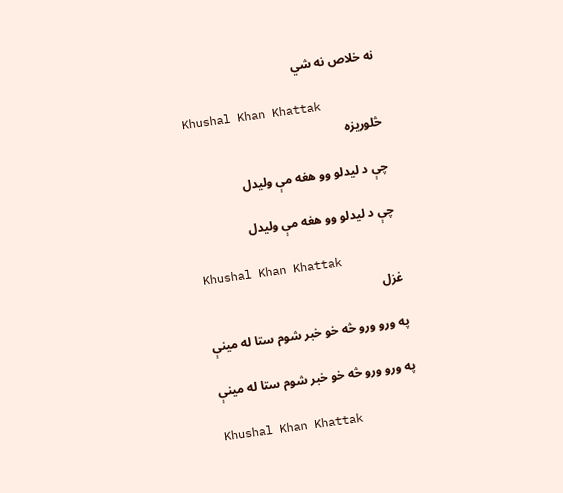نه خلاص نه شي

Khushal Khan Khattak
څلوريزه

چې د ليدلو وو هغه مې وليدل

چې د ليدلو وو هغه مې وليدل

Khushal Khan Khattak
غزل

په ورو ورو څه خو خبر شوم ستا له مينې

په ورو ورو څه خو خبر شوم ستا له مينې

Khushal Khan Khattak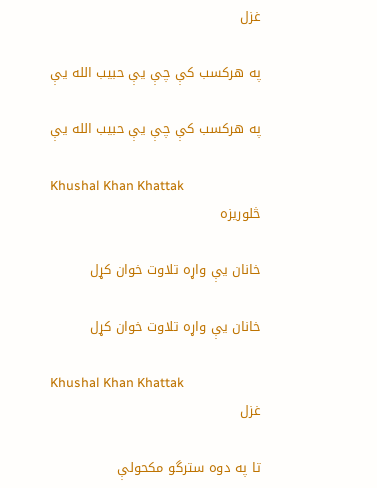غزل

په هرکسب کې چې يې حبيب الله يې

په هرکسب کې چې يې حبيب الله يې

Khushal Khan Khattak
څلوريزه

خانان يې واړه تلاوت خوان کړل

خانان يې واړه تلاوت خوان کړل

Khushal Khan Khattak
غزل

تا په دوه سترگو مکحولې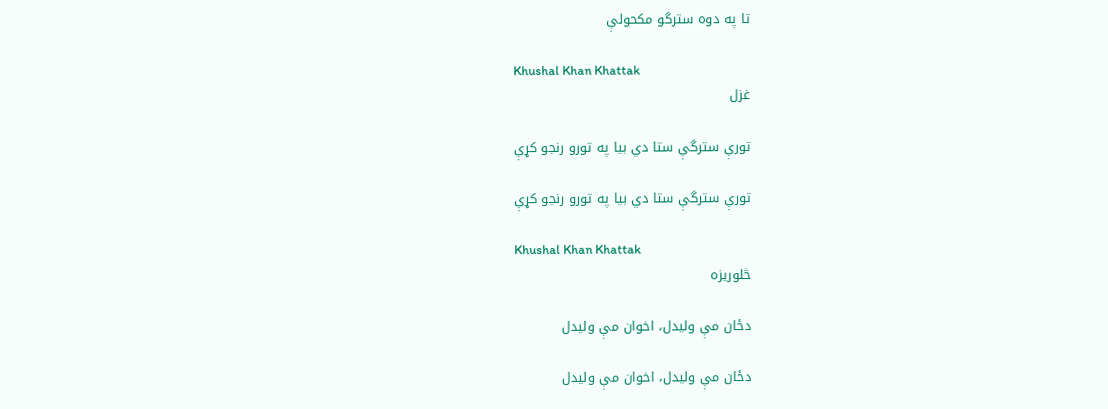تا په دوه سترگو مکحولې

Khushal Khan Khattak
غزل

تورې سترگې ستا دي بيا په تورو رنجو کړې

تورې سترگې ستا دي بيا په تورو رنجو کړې

Khushal Khan Khattak
څلوريزه

دځان مې وليدل، اخوان مې وليدل

دځان مې وليدل، اخوان مې وليدل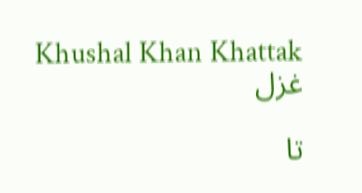Khushal Khan Khattak
غزل

تا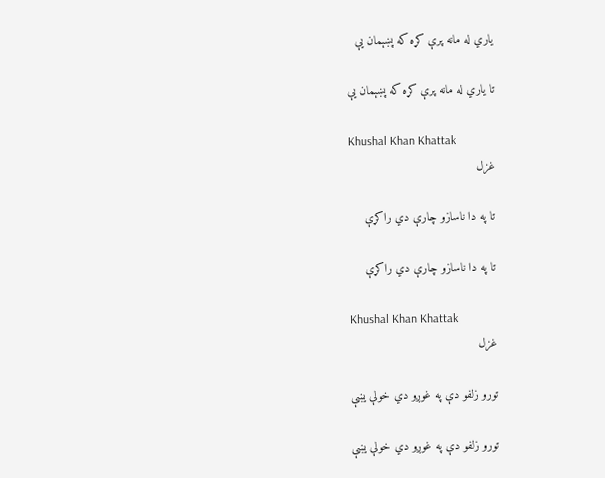ياري له مانه پرې کړه که پښېمان يې

تا ياري له مانه پرې کړه که پښېمان يې

Khushal Khan Khattak
غزل

تا په دا ناسازو چارې دي راکړې

تا په دا ناسازو چارې دي راکړې

Khushal Khan Khattak
غزل

تورو زلفو دې په غوږو دي خولې يښې

تورو زلفو دې په غوږو دي خولې يښې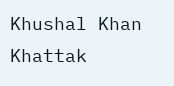Khushal Khan Khattak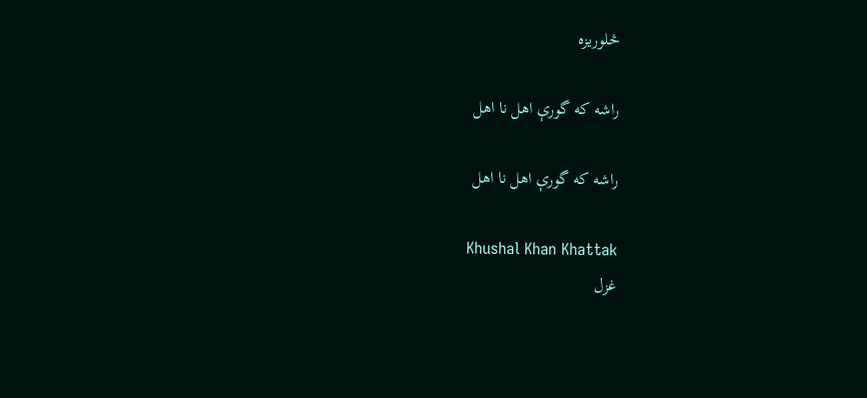څلوريزه

راشه که گورې اهل نا اهل

راشه که گورې اهل نا اهل

Khushal Khan Khattak
غزل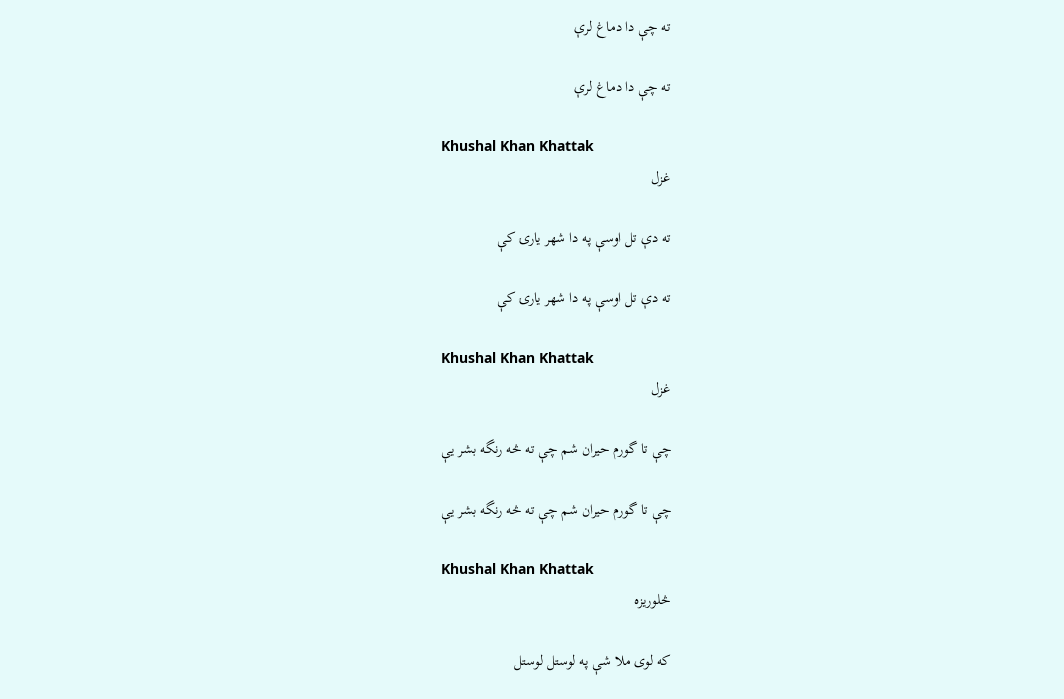ته چې دا دماغ لرې

ته چې دا دماغ لرې

Khushal Khan Khattak
غزل

ته دې تل اوسې په دا شهر يارۍ کې

ته دې تل اوسې په دا شهر يارۍ کې

Khushal Khan Khattak
غزل

چې تا گورم حيران شم چې ته څه رنگه بشر يې

چې تا گورم حيران شم چې ته څه رنگه بشر يې

Khushal Khan Khattak
څلوريزه

که لوی ملا شې په لوستل لوستل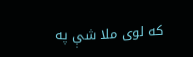که لوی ملا شې په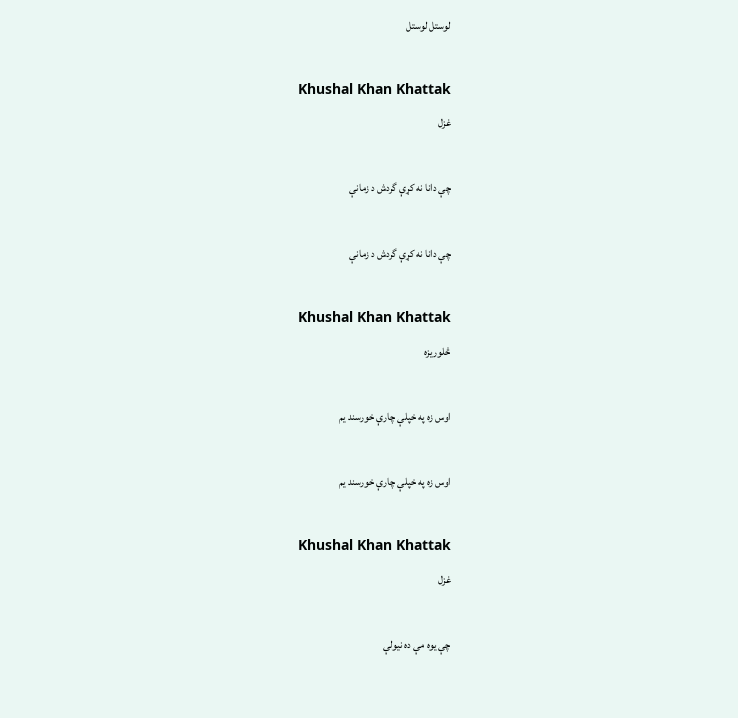لوستل لوستل

Khushal Khan Khattak
غزل

چې دانا نه کړې گردش د زمانې

چې دانا نه کړې گردش د زمانې

Khushal Khan Khattak
څلوريزه

اوس زه په خپلې چارې خورسند يم

اوس زه په خپلې چارې خورسند يم

Khushal Khan Khattak
غزل

چې يوه مې ده نيولې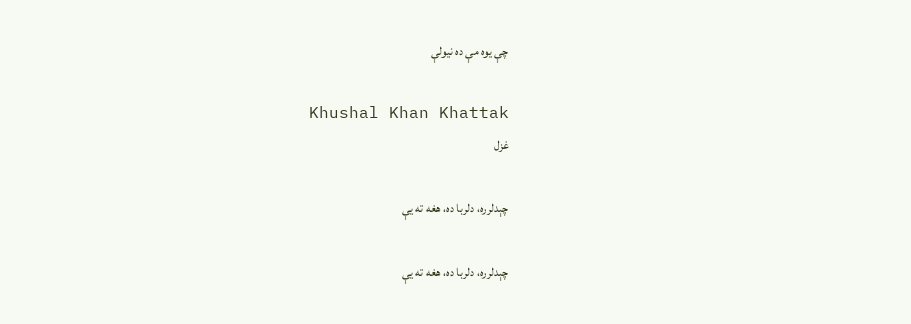چې يوه مې ده نيولې

Khushal Khan Khattak
غزل

چېدلرره، دلربا ده، هغه ته يې

چېدلرره، دلربا ده، هغه ته يې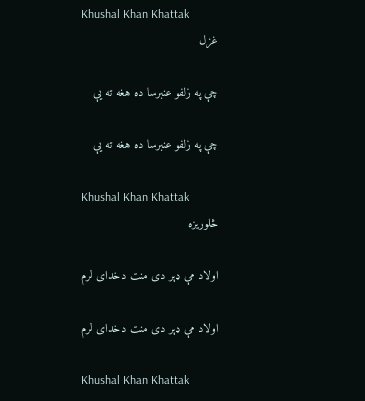Khushal Khan Khattak
غزل

چې په زلفو عنبرسا ده هغه ته يې

چې په زلفو عنبرسا ده هغه ته يې

Khushal Khan Khattak
څلوريزه

اولاد مې ډېر دی منت دخدای لرم

اولاد مې ډېر دی منت دخدای لرم

Khushal Khan Khattak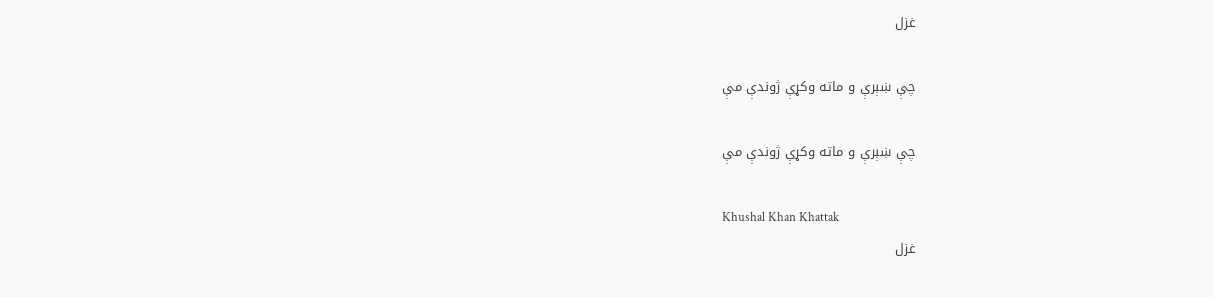غزل

چې ښېرې و ماته وکړې ژوندې مې

چې ښېرې و ماته وکړې ژوندې مې

Khushal Khan Khattak
غزل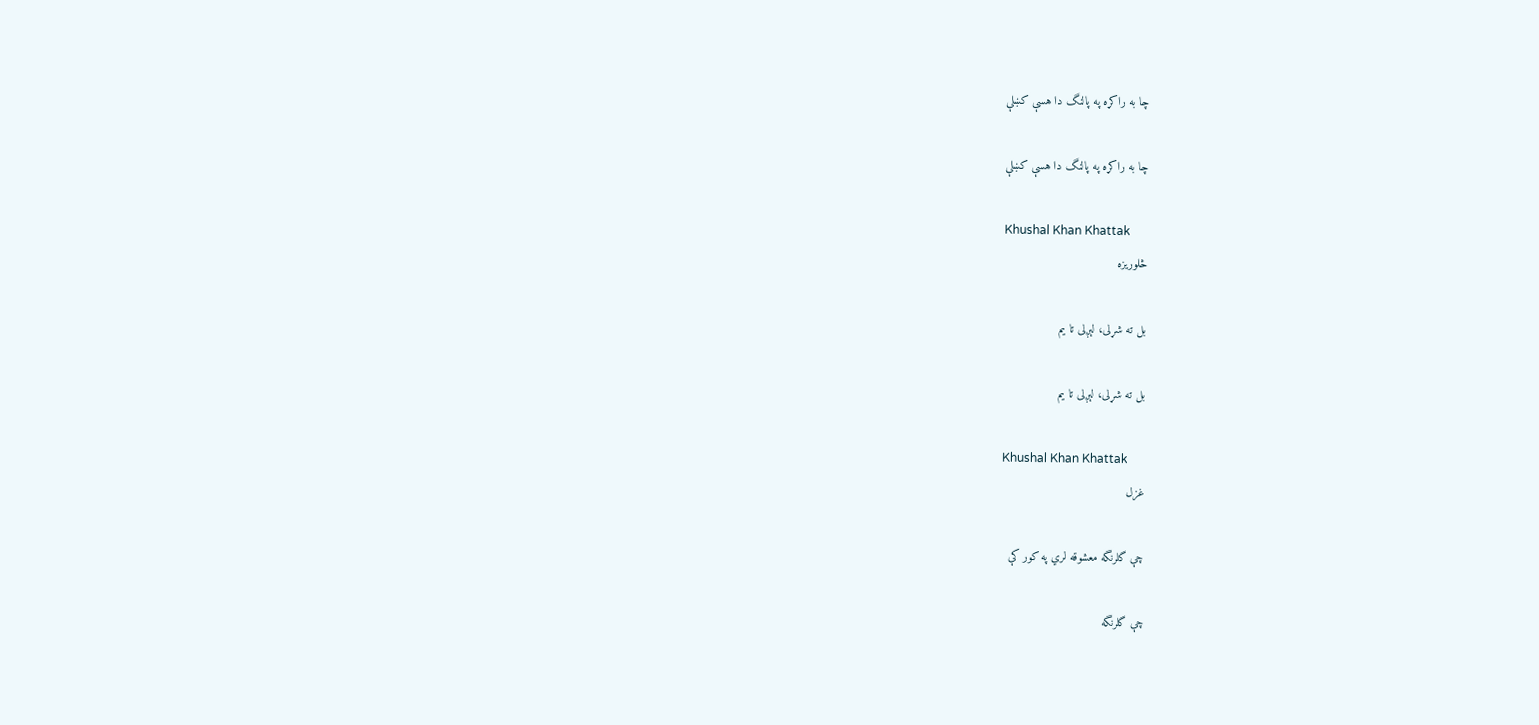چا به راکړه په پالنگ دا هسې کښلې

چا به راکړه په پالنگ دا هسې کښلې

Khushal Khan Khattak
څلوريزه

بل ته شړلی، لېږلی تا يم

بل ته شړلی، لېږلی تا يم

Khushal Khan Khattak
غزل

چې گلرنگه معشوقه لري په کور کې

چې گلرنگه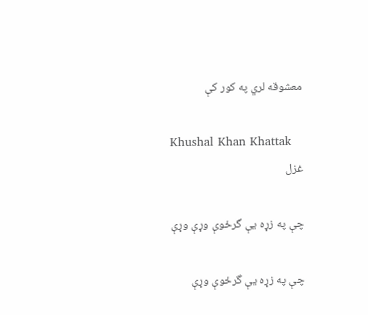معشوقه لري په کور کې

Khushal Khan Khattak
غزل

چې په زړه يې گرځوې وړې وړې

چې په زړه يې گرځوې وړې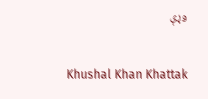وړې

Khushal Khan Khattak